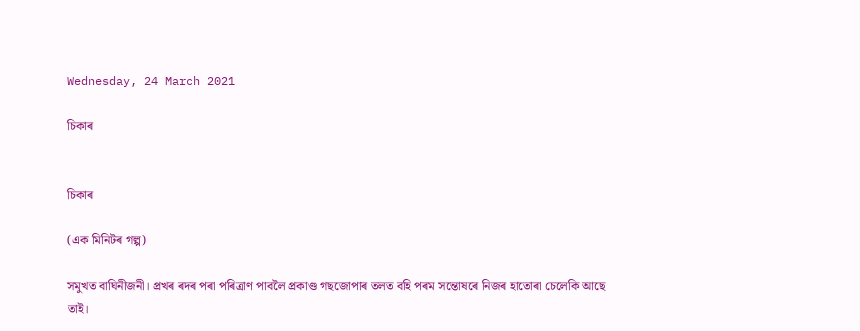Wednesday, 24 March 2021

চিকাৰ


চিকাৰ

(এক মিনিটৰ গল্প)

সমুখত বাঘিনীজনী। প্ৰখৰ ৰদৰ পৰা পৰিত্ৰাণ পাবলৈ প্ৰকাণ্ড গছজোপাৰ তলত বহি পৰম সন্তোষৰে নিজৰ হাতোৰা চেলেকি আছে তাই।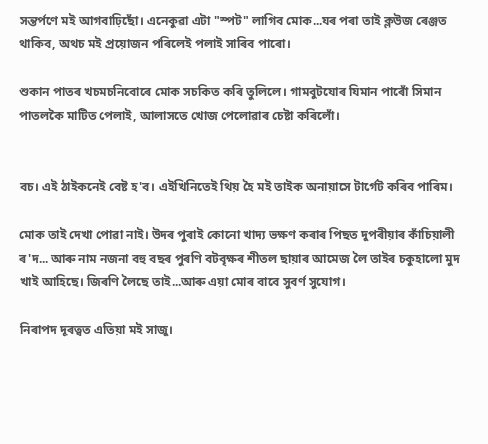সন্তৰ্পণে মই আগবাঢ়িছোঁ। এনেকুৱা এটা "স্পট" লাগিব মোক...যৰ পৰা তাই ক্লউজ ৰেঞ্জত থাকিব, অথচ মই প্ৰয়োজন পৰিলেই পলাই সাৰিব পাৰো।

শুকান পাতৰ খচমচনিবোৰে মোক সচকিত কৰি তুলিলে। গামবুটযোৰ যিমান পাৰোঁ সিমান পাতলকৈ মাটিত পেলাই, আলাসতে খোজ পেলোৱাৰ চেষ্টা কৰিলোঁ।


বচ। এই ঠাইকনেই বেষ্ট হ'ব। এইখিনিতেই থিয় হৈ মই তাইক অনায়াসে টাৰ্গেট কৰিব পাৰিম।

মোক তাই দেখা পোৱা নাই। উদৰ পুৰাই কোনো খাদ্য ভক্ষণ কৰাৰ পিছত দুপৰীয়াৰ কাঁচিয়ালী ৰ'দ... আৰু নাম নজনা বহু বছৰ পুৰণি বটবৃক্ষৰ শীতল ছায়াৰ আমেজ লৈ তাইৰ চকুহালো মুদ খাই আহিছে। জিৰণি লৈছে তাই...আৰু এয়া মোৰ বাবে সুবৰ্ণ সুযোগ।

নিৰাপদ দূৰত্বত এতিয়া মই সাজু।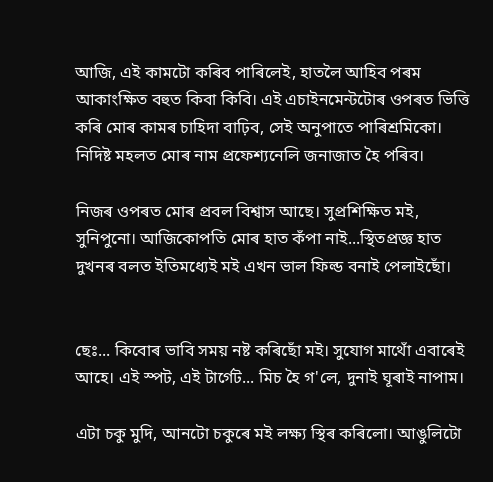আজি, এই কামটো কৰিব পাৰিলেই, হাতলৈ আহিব পৰম আকাংক্ষিত বহুত কিবা কিবি। এই এচাইনমেন্টটোৰ ওপৰত ভিত্তি কৰি মোৰ কামৰ চাহিদা বাঢ়িব, সেই অনুপাতে পাৰিশ্ৰমিকো। নিদিষ্ট মহলত মোৰ নাম প্ৰফেশ্যনেলি জনাজাত হৈ পৰিব।

নিজৰ ওপৰত মোৰ প্ৰবল বিশ্বাস আছে। সুপ্ৰশিক্ষিত মই, সুনিপুনো। আজিকোপতি মোৰ হাত কঁপা নাই...স্থিতপ্ৰজ্ঞ হাত দুখনৰ বলত ইতিমধ্যেই মই এখন ভাল ফিল্ড বনাই পেলাইছোঁ।


ছেঃ... কিবোৰ ভাবি সময় নষ্ট কৰিছোঁ মই। সুযোগ মাথোঁ এবাৰেই আহে। এই স্পট, এই টাৰ্গেট... মিচ হৈ গ'লে, দুনাই ঘূৰাই নাপাম।

এটা চকু মুদি, আনটো চকুৰে মই লক্ষ্য স্থিৰ কৰিলো। আঙুলিটো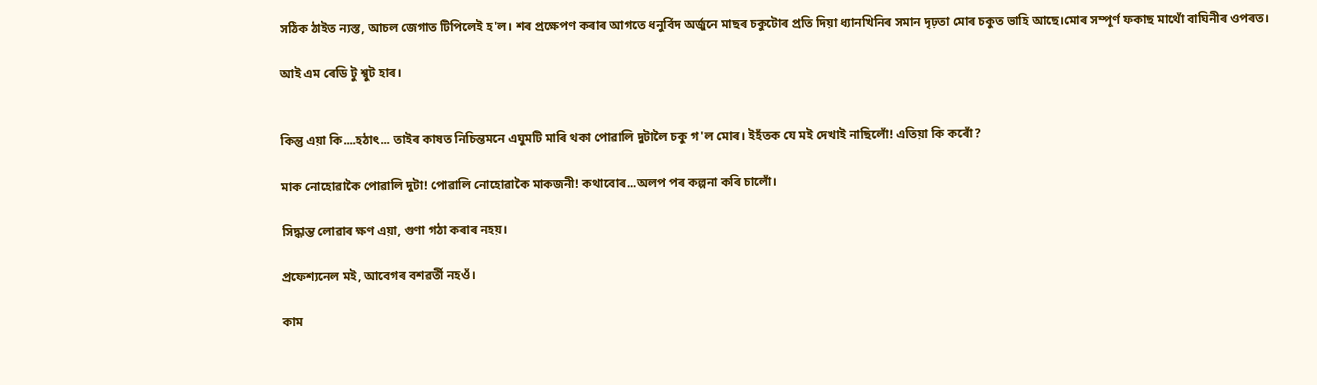সঠিক ঠাইত ন্যস্ত, আচল জেগাত টিপিলেই হ'ল। শৰ প্ৰক্ষেপণ কৰাৰ আগতে ধনুৰ্বিদ অৰ্জুনে মাছৰ চকুটোৰ প্ৰতি দিয়া ধ্যানখিনিৰ সমান দৃঢ়তা মোৰ চকুত ভাহি আছে।মোৰ সম্পূৰ্ণ ফকাছ মাথোঁ বাঘিনীৰ ওপৰত।

আই এম ৰেডি টু শ্বুট হাৰ।


কিন্তু এয়া কি....হঠাৎ... তাইৰ কাষত নিচিন্তমনে এঘুমটি মাৰি থকা পোৱালি দুটালৈ চকু গ'ল মোৰ। ইহঁতক যে মই দেখাই নাছিলোঁ! এতিয়া কি কৰোঁ?

মাক নোহোৱাকৈ পোৱালি দুটা! পোৱালি নোহোৱাকৈ মাকজনী! কথাবোৰ...অলপ পৰ কল্পনা কৰি চালোঁ।

সিদ্ধান্ত লোৱাৰ ক্ষণ এয়া, গুণা গঠা কৰাৰ নহয়।

প্ৰফেশ্যনেল মই, আবেগৰ বশৱৰ্তী নহওঁ।

কাম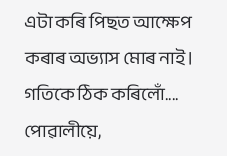এটা কৰি পিছত আক্ষেপ কৰাৰ অভ্যাস মোৰ নাই। গতিকে ঠিক কৰিলোঁ.... পোৱালীয়ে,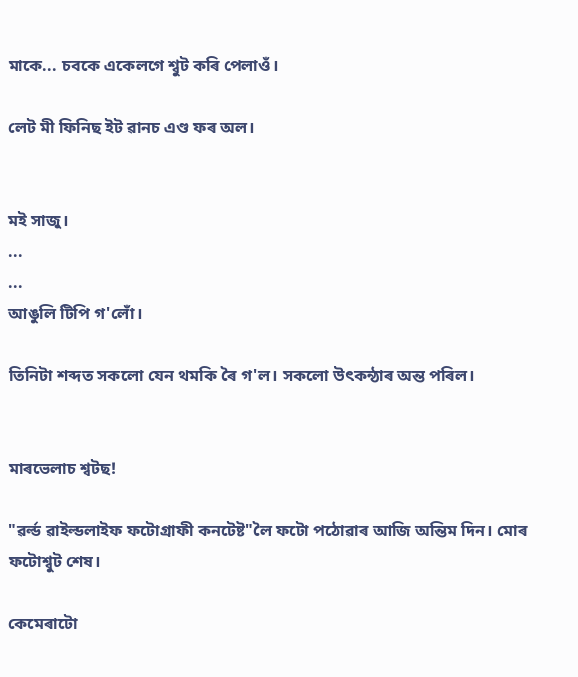মাকে... চবকে একেলগে শ্বুট কৰি পেলাওঁ।

লেট মী ফিনিছ ইট ৱানচ এণ্ড ফৰ অল।


মই সাজু।
...
...
আঙুলি টিপি গ'লোঁ।

তিনিটা শব্দত সকলো যেন থমকি ৰৈ গ'ল। সকলো উৎকন্ঠাৰ অন্ত পৰিল।


মাৰভেলাচ শ্বটছ!

"ৱৰ্ল্ড ৱাইল্ডলাইফ ফটোগ্ৰাফী কনটেষ্ট"লৈ ফটো পঠোৱাৰ আজি অন্তিম দিন। মোৰ ফটোশ্বুট শেষ।

কেমেৰাটো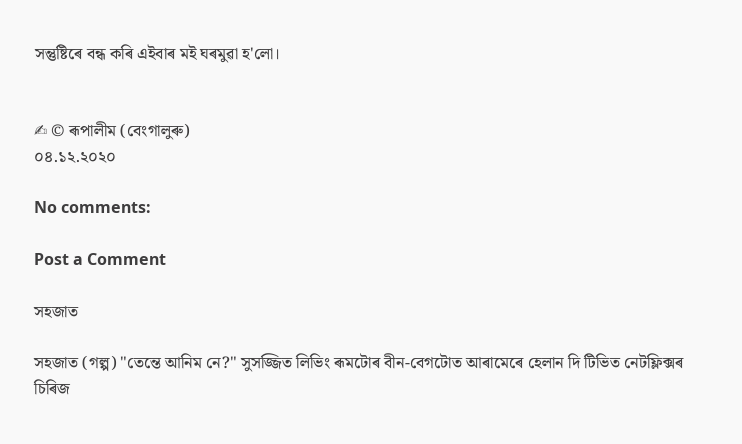সন্তুষ্টিৰে বন্ধ কৰি এইবাৰ মই ঘৰমুৱা হ'লো।


✍ © ৰূপালীম (বেংগালুৰু)
০৪.১২.২০২০

No comments:

Post a Comment

সহজাত

সহজাত (গল্প) "তেন্তে আনিম নে?" সুসজ্জিত লিভিং ৰূমটোৰ বীন-বেগটোত আৰামেৰে হেলান দি টিভিত নেটফ্লিক্সৰ চিৰিজ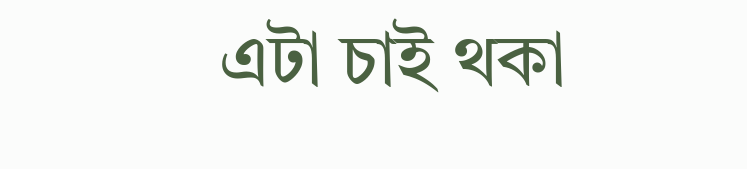এটা চাই থকা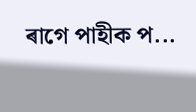ৰাগে পাহীক প...